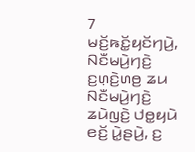7 ꤗꤢꤩ꤬ꤒꤢꤩ꤭ꤟꤢꤩꤚꤣꤧ꤬, ꤡꤢꤪꤗꤣꤧ꤬ꤚꤢꤧ꤬ ꤢ꤬ꤛ꤫ꤢꤧ꤬ꤛꤥ꤬ ꤘꤣ ꤡꤢꤪꤗꤣꤧ꤬ꤚꤢꤧ꤬ ꤘꤣꤧꤜꤢꤧ꤬ ꤓꤥ꤭ꤟꤣꤧ ꤕꤢꤩ꤬ ꤣꤧ꤭ꤔꤣꤧ꤬, ꤢ꤬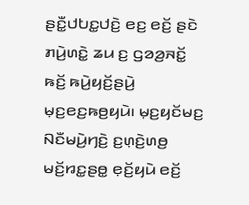ꤔꤢꤪ꤭ꤓꤝꤢ꤭ꤓꤢꤧ꤬ ꤕꤢ꤬ ꤕꤢꤩ꤬ ꤔꤢꤧ ꤊꤣꤧ꤬ꤛꤢꤧ꤭ ꤘꤣ ꤢ꤬ ꤞꤤꤤ꤬ꤏꤢꤩ꤭ ꤒꤢꤩ꤬ ꤒꤣꤧ꤬ꤟꤢꤩ꤬ꤔꤣꤧ꤬ ꤗ꤫ꤢ꤬ꤕꤢ꤬ꤒꤥ꤬ꤟꤣꤧ꤯ ꤗ꤫ꤢ꤬ꤟꤢꤩꤗꤢ꤬ ꤡꤢꤪꤗꤣꤧ꤬ꤚꤢꤧ꤬ ꤢ꤬ꤛ꤫ꤢꤧ꤬ꤛꤥ꤬ ꤗꤢꤩ꤬ꤙꤢ꤭ꤔꤥ꤭ ꤕ꤫ꤢꤩ꤬ꤟꤣꤧ ꤕꤢꤩ꤬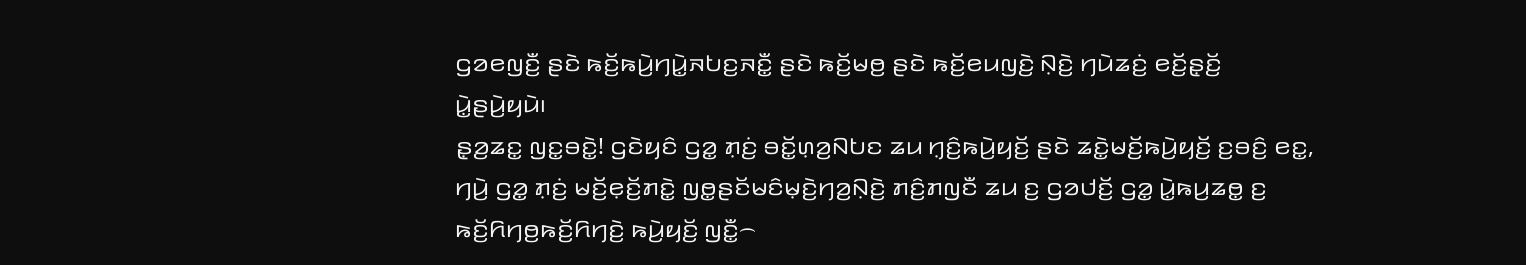ꤞꤤꤕꤜꤢꤪ꤬ ꤔꤢꤧ ꤒꤢꤩ꤬ꤒꤣꤧ꤬ꤚꤣꤧ꤭ꤏꤝꤢ꤬ꤏꤢꤪ꤭ ꤔꤢꤧ ꤒꤢꤩ꤬ꤗꤥ꤬ ꤔꤢꤧ ꤒꤢꤩ꤬ꤕꤣꤜꤢꤧ꤬ ꤡ꤫ꤢꤧ꤬ ꤚꤣꤧꤘꤢꤦ꤬ ꤕꤢꤩ꤬ꤔ꤫ꤢꤩ꤬ ꤣꤧ꤭ꤔꤣꤧ꤬ꤟꤣꤧ꤯
ꤔ꤫ꤤ꤬ꤘꤢ꤭ ꤜꤢ꤭ꤋꤢꤧ꤭! ꤞꤢꤧꤟꤢꤨ ꤞꤤ꤭ ꤊ꤫ꤢꤦ꤬ ꤋꤢꤩ꤭ꤛ꤫ꤤ꤬ꤡꤝꤢ ꤘꤣ ꤚ꤫ꤢꤨ꤬ꤒꤣꤧ꤬ꤟꤢꤩ꤬ ꤔꤢꤧ ꤘꤢꤧ꤭ꤗꤢꤩ꤬ꤒꤣꤧ꤬ꤟꤢꤩ꤬ ꤢ꤬ꤋꤢꤨ꤬ ꤕꤢ꤭, ꤚꤣꤧ꤬ ꤞꤤ꤭ ꤊ꤫ꤢꤦ꤬ ꤗꤢꤩ꤬ꤕ꤫ꤢꤩ꤬ꤊꤢꤧ꤭ ꤜꤥ꤭ꤔꤢꤩꤗꤢꤨꤗ꤫ꤢꤧ꤬ꤚꤤ꤬ꤡ꤫ꤢꤧ꤬ ꤊꤢꤨ꤬ꤊꤜꤢꤪ ꤘꤣ ꤢ꤬ ꤞꤤꤓꤢꤩ꤬ ꤞꤤ꤭ ꤣꤧ꤭ꤒꤣ꤬ꤘꤥ꤭ ꤢ꤬ ꤒꤢꤩ꤬ꤖꤚꤥ꤬ꤒꤢꤩ꤬ꤖꤚꤢꤧ꤬ ꤒꤣꤧ꤬ꤟꤢꤩ꤬ ꤜꤢꤪ꤭꤮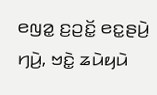ꤕꤜꤤ꤭ ꤢ꤬ꤑꤢꤩ꤭ ꤕꤢ꤭ꤔꤣꤧ꤬ ꤚꤣꤧ꤬, ꤠꤢꤧ꤭ ꤘꤣꤧꤟꤣꤧ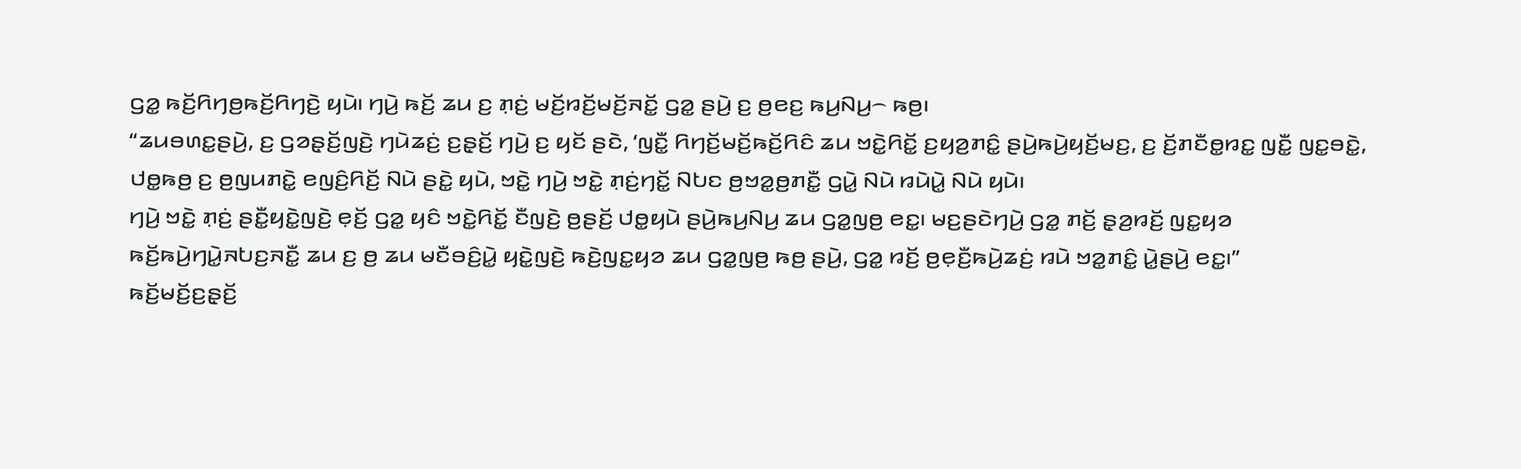ꤞꤤ꤭ ꤒꤢꤩ꤬ꤖꤚꤥ꤬ꤒꤢꤩ꤬ꤖꤚꤢꤧ꤬ ꤟꤣꤧ꤯ ꤚꤣꤧ꤬ ꤒꤢꤩ꤬ ꤘꤣ ꤢ꤬ ꤊ꤫ꤢꤦ꤬ ꤗꤢꤩ꤬ꤙꤢꤩ꤬ꤗꤢꤩ꤬ꤏꤢꤩ꤭ ꤞꤤ꤭ ꤔꤣꤧ꤬ ꤢ꤬ ꤥ꤬ꤕꤢ꤬ ꤒꤣ꤬ꤡꤣ꤬꤮ ꤒꤥ꤬꤯
“ꤘꤣꤋꤛꤢ꤭ꤔꤣꤧ꤬, ꤢ꤬ ꤞꤤꤔ꤫ꤢꤩ꤬ꤜꤢꤧ꤬ ꤚꤣꤧꤘꤢꤦ꤬ ꤢ꤬ꤔ꤫ꤢꤩ꤬ ꤚꤣꤧ꤬ ꤢ꤬ ꤟꤢꤩ ꤔꤢꤧ, ‘ꤜꤢꤪ꤭ ꤖꤚꤢꤩ꤬ꤗꤢꤩ꤬ꤒꤢꤩ꤬ꤖꤢꤨ ꤘꤣ ꤠꤢꤧ꤭ꤖꤢꤩ꤭ ꤢ꤬ꤟꤤ꤬ꤊꤢꤨ꤭ ꤔꤣꤧ꤬ꤒꤣꤧ꤬ꤟꤢꤩ꤬ꤗꤢ꤬, ꤢ꤬ ꤢꤩ꤬ꤊꤢꤪꤥ꤭ꤙꤢ꤭ ꤜꤢꤪ꤭ ꤜꤢ꤭ꤋꤢꤧ꤭, ꤓꤥ꤭ꤒꤥ꤬ ꤢ꤬ ꤥ꤬ꤜꤣꤊꤢꤧ꤭ ꤕꤜꤢꤨ꤬ꤖꤢꤩ꤬ ꤡꤣꤧ ꤔꤢꤧ꤭ ꤟꤣꤧ, ꤠꤢꤧ꤭ ꤚꤣꤧ꤬ ꤠꤢꤧ꤭ ꤊ꤫ꤢꤦ꤬ꤚꤢꤩ꤭ ꤡꤝꤢ ꤥ꤬ꤠꤤ꤭ꤥ꤬ꤊꤢꤪ꤭ ꤞꤣꤧ꤭ ꤡꤣꤧ ꤙꤣꤧꤣꤧ꤭ ꤡꤣꤧ ꤟꤣꤧ꤯
ꤚꤣꤧ꤬ ꤠꤢꤧ꤭ ꤊ꤫ꤢꤦ꤬ ꤔꤢꤪ꤭ꤟꤢꤧ꤭ꤜꤢꤧ꤬ ꤕ꤫ꤢꤩ꤬ ꤞꤤ꤭ ꤟꤢꤨ ꤠꤢꤧ꤭ꤖꤢꤩ꤭ ꤢꤪꤜꤢꤧ꤬ ꤥ꤬ꤔꤢꤩ꤬ ꤓꤥ꤭ꤟꤣꤧ ꤔꤣꤧ꤬ꤒꤣ꤬ꤡꤣ꤬ ꤘꤣ ꤞꤤ꤭ꤜꤥ꤬ ꤕꤢ꤭꤯ ꤗꤢ꤬ꤔꤢꤧꤚꤣꤧ꤬ ꤞꤤ꤭ ꤊꤢꤩ꤬ ꤔ꤫ꤤ꤬ꤙꤢꤩ꤬ ꤜꤢ꤭ꤟꤤ ꤒꤢꤩ꤬ꤒꤣꤧ꤬ꤚꤣꤧ꤭ꤏꤝꤢ꤬ꤏꤢꤪ꤭ ꤘꤣ ꤢ꤬ ꤥ꤬ ꤘꤣ ꤗꤢꤪꤋꤢꤨ꤬ꤣꤧ꤭ ꤟꤢꤧ꤭ꤜꤢꤧ꤬ ꤒꤢꤧ꤬ꤜꤢ꤭ꤟꤤ ꤘꤣ ꤞꤤ꤭ꤜꤥ꤬ ꤒꤥ꤬ ꤔꤣꤧ꤬, ꤞꤤ꤭ ꤙꤢꤩ꤬ ꤥ꤬ꤕ꤫ꤢꤪ꤬ꤒꤣꤧ꤬ꤘꤢꤦ꤬ ꤙꤣꤧ ꤠꤤ꤭ꤊꤢꤨ꤭ ꤣꤧ꤭ꤔꤣꤧ꤬ ꤕꤢ꤭꤯”
ꤒꤢꤩ꤬ꤗꤢꤩ꤬ꤢ꤬ꤔ꤫ꤢꤩ꤬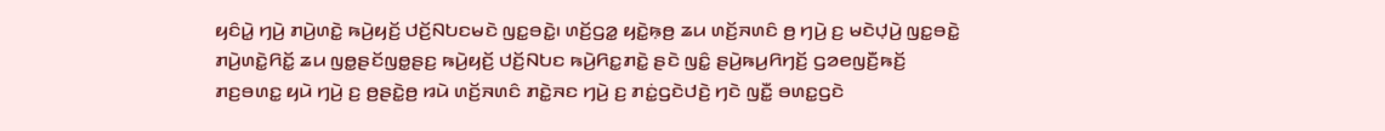ꤟꤢꤨꤣꤧ꤭ ꤚꤣꤧ꤬ ꤊꤣꤧ꤬ꤛꤢꤧ꤭ ꤒꤣꤧ꤬ꤟꤢꤩ꤬ ꤓꤢꤩ꤬ꤡꤝꤢꤗꤢꤧ ꤜꤢ꤭ꤋꤢꤧ꤭꤯ ꤛꤢꤩ꤬ꤞꤤ꤭ ꤟꤢꤧ꤭ꤒ꤫ꤥ꤬ ꤘꤣ ꤛꤢꤩ꤬ꤏꤛꤢꤨ ꤥ꤬ ꤚꤣꤧ꤬ ꤢ꤬ ꤗꤢꤧꤓ꤫ꤣꤧ꤬ ꤜꤢ꤭ꤋꤢꤧ꤭ ꤊꤣꤧ꤬ꤛꤢꤧ꤭ꤖꤢꤩ꤭ ꤘꤣ ꤜꤥ꤭ꤔꤢꤩꤜꤥ꤭ꤔꤢ꤬ ꤒꤣꤧ꤬ꤟꤢꤩ꤬ ꤓꤢꤩ꤬ꤡꤝꤢ ꤒꤣꤧ꤬ꤖꤢ꤭ꤊꤢꤧ꤭ ꤔꤢꤧ ꤜꤢꤨ꤭ ꤔꤣꤧ꤬ꤒꤣ꤬ꤖꤚꤢꤩ꤬ ꤞꤤꤕꤜꤢꤪ꤬ꤒꤢꤩ꤬ ꤊꤢ꤬ꤋꤛꤢ꤭ ꤟꤣꤧ ꤚꤣꤧ꤬ ꤢ꤬ ꤥ꤬ꤔꤢꤧ꤭ꤥ꤬ ꤙꤣꤧ ꤛꤢꤩ꤬ꤏꤛꤢꤨ ꤊꤢꤧ꤭ꤏꤢ ꤚꤣꤧ꤬ ꤢ꤬ ꤊꤢꤦ꤭ꤞꤢꤧꤓꤢꤧ꤬ ꤚꤢꤧ ꤜꤢꤪ꤭ ꤋꤛꤢ꤭ꤞꤢꤧ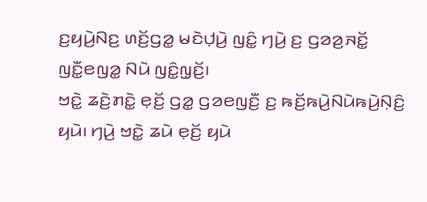ꤢ꤬ꤟꤣꤧ꤬ꤡꤢ꤬ ꤛꤢꤩ꤬ꤞꤤ꤭ ꤗꤢꤧꤓ꤫ꤣꤧ꤬ ꤜꤢꤨ꤭ ꤚꤣꤧ꤬ ꤢ꤬ ꤞꤤꤤ꤬ꤏꤢꤩ꤭ ꤜꤢꤪ꤭ꤕꤜꤤ꤭ ꤡꤣꤧ ꤜꤢꤨ꤭ꤜ꤫ꤢꤩ꤬꤯
ꤠꤢꤧ꤭ ꤘꤢꤧ꤬ꤊꤢꤧ꤭ ꤕ꤫ꤢꤩ꤬ ꤞꤤ꤭ ꤞꤤꤕꤜꤢꤪ꤬ ꤢ꤬ ꤒꤢꤩ꤬ꤒꤣꤧ꤬ꤡꤣꤧꤒꤣꤧ꤬ꤡ꤫ꤢꤨ꤬ ꤟꤣꤧ꤯ ꤚꤣꤧ꤬ ꤠꤢꤧ꤭ ꤘꤣꤧ ꤕ꤫ꤢꤩ꤬ ꤟꤣꤧ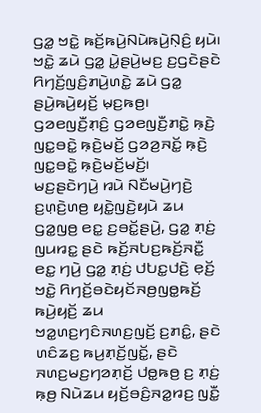ꤞꤤ꤭ ꤠꤢꤧ꤭ ꤒꤢꤩ꤬ꤒꤣꤧ꤬ꤡꤣꤧꤒꤣꤧ꤬ꤡ꤫ꤢꤨ꤬ ꤟꤣꤧ꤯ ꤠꤢꤧ꤭ ꤘꤣꤧ ꤞꤤ꤭ ꤣꤧ꤭ꤔꤣꤧ꤬ꤗꤢ꤬ ꤢ꤬ꤞꤢꤧꤔꤢꤧ ꤖꤚꤢꤩ꤬ꤜꤢꤨ꤬ꤊꤣꤧ꤬ꤛꤢꤧ꤭ ꤘꤣꤧ ꤞꤤ꤭ ꤔꤣꤧ꤬ꤒꤣꤧ꤬ꤟꤢꤩ꤬ ꤗ꤫ꤢ꤬ꤒꤥ꤬꤯ ꤞꤤꤕꤜꤢꤪ꤬ꤊ꤫ꤢꤨ꤬ ꤞꤤꤕꤜꤢꤪ꤬ꤊꤢꤧ꤭ ꤒ꤫ꤢꤧ꤬ ꤜꤢ꤭ꤋꤢꤧ꤭ ꤒ꤫ꤢꤧ꤬ꤗꤢꤩ꤬ ꤞꤤꤤ꤬ꤏꤢꤩ꤭ ꤒ꤫ꤢꤧ꤬ ꤜꤢ꤭ꤋꤢꤧ꤭ ꤒ꤫ꤢꤧ꤬ꤗꤢꤩ꤬ꤗꤢꤩ꤬꤯
ꤗꤢ꤬ꤔꤢꤧꤚꤣꤧ꤬ ꤙꤣꤧ ꤡꤢꤪꤗꤣꤧ꤬ꤚꤢꤧ꤬ ꤢ꤬ꤛ꤫ꤢꤧ꤬ꤛꤥ꤬ ꤟꤢꤧ꤭ꤜꤢꤧ꤬ꤟꤣꤧ ꤘꤣ ꤞꤤ꤭ꤜꤥ꤬ ꤕꤢ꤭ ꤢ꤬ꤋꤢꤩ꤭ꤔꤣꤧ꤬, ꤞꤤ꤭ ꤊ꤫ꤢꤦ꤬ ꤜꤣꤙꤢ꤭ ꤔꤢꤧ ꤒꤢꤩ꤬ꤏꤝꤢ꤬ꤒꤢꤩ꤬ꤏꤢꤪ꤭ ꤕꤢ꤭ ꤚꤣꤧ꤬ ꤞꤤ꤭ ꤊ꤫ꤢꤦ꤬ ꤓꤝꤢ꤭ꤓꤢꤧ꤬ ꤕ꤫ꤢꤩ꤬ ꤠꤢꤧ꤭ ꤖꤚꤢꤩ꤬ꤋꤢꤧꤟꤢꤩꤏꤥ꤬ꤜꤥ꤭ꤒꤢꤩ꤬ ꤒꤣꤧ꤬ꤟꤢꤩ꤬ ꤘꤣ ꤠꤤ꤭ꤛꤢ꤬ꤚꤢꤨꤏꤛꤢ꤬ꤜꤢꤩ꤬ ꤢ꤬ꤊꤢꤨ꤭, ꤔꤢꤧ ꤛꤢꤨꤘꤢ꤬ ꤒꤣ꤬ꤊ꤫ꤢꤩ꤬ꤜꤢꤩ꤭, ꤔꤢꤧ ꤏꤛꤢ꤬ꤗꤢ꤬ꤚꤤꤊ꤫ꤢꤩ꤬ ꤓꤥ꤭ꤒꤥ꤬ ꤢ꤬ ꤊ꤫ꤢꤦ꤬ ꤒ꤫ꤥ꤬ ꤡꤣꤧꤘꤣ ꤟꤢꤩ꤬ꤋꤢꤨ꤬ꤏꤤ꤭ꤙꤢ꤬ ꤜꤢꤪ꤭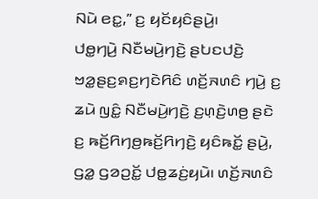ꤡꤣꤧ ꤕꤢ꤭,” ꤢ꤬ ꤟꤢꤩꤟꤢꤨꤔꤣꤧ꤬꤯
ꤓꤥ꤭ꤚꤣꤧ꤬ ꤡꤢꤪꤗꤣꤧ꤬ꤚꤢꤧ꤬ ꤔꤝꤢꤓꤢꤧ꤬ ꤠꤤ꤭ꤔꤢ꤬ꤎꤢ꤬ꤚꤢꤧꤖꤢꤨ ꤛꤢꤩ꤬ꤏꤛꤢꤨ ꤚꤣꤧ꤬ ꤢ꤬ ꤘꤣꤧ ꤜꤢꤨ꤭ ꤡꤢꤪꤗꤣꤧ꤬ꤚꤢꤧ꤬ ꤢ꤬ꤛ꤫ꤢꤧ꤬ꤛꤥ꤬ ꤔꤢꤧ ꤢ꤬ ꤒꤢꤩ꤬ꤖꤚꤥ꤬ꤒꤢꤩ꤬ꤖꤚꤢꤧ꤬ ꤟꤢꤨꤒꤢꤩ꤭ ꤔꤣꤧ꤬, ꤞꤤ꤭ ꤞꤤꤑꤢꤩ꤭ ꤓꤥ꤭ꤘꤢꤦ꤬ꤟꤣꤧ꤯ ꤛꤢꤩ꤬ꤏꤛꤢꤨ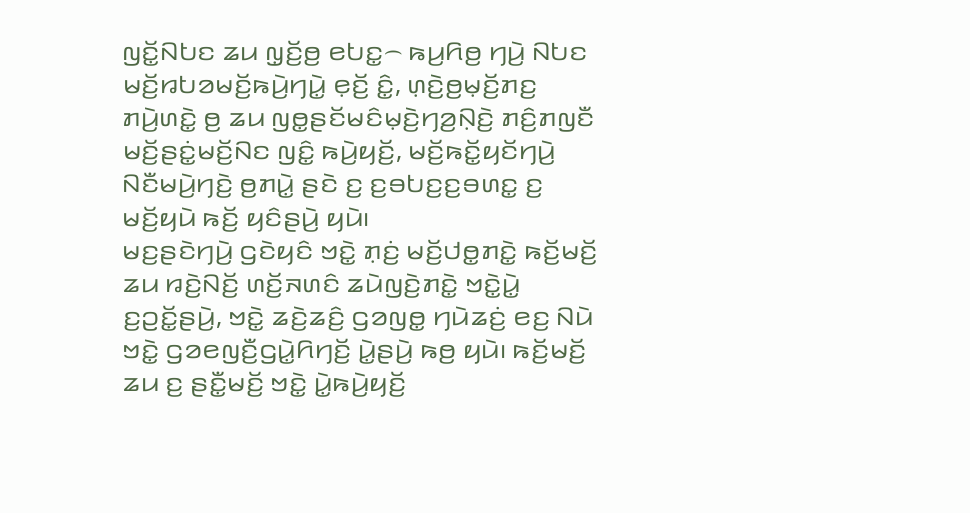ꤜꤢꤩ꤭ꤡꤝꤢ ꤘꤣ ꤜ꤫ꤢꤩ꤬ꤥ꤬ ꤕꤝꤢ꤭꤮ ꤒꤣ꤬ꤖꤥ꤬ ꤚꤣꤧ꤬ ꤡꤝꤢ ꤗꤢꤩ꤬ꤙꤝꤤꤗꤢꤩ꤬ꤒꤣꤧ꤬ꤚꤣꤧ꤭ ꤕ꤫ꤢꤩ꤬ ꤢꤨ꤭, ꤛ꤫ꤢꤧ꤬ꤥ꤬ꤗ꤫ꤢꤩ꤬ꤊꤢ꤬ ꤊꤣꤧ꤬ꤛꤢꤧ꤭ ꤥ꤬ ꤘꤣ ꤜꤥ꤭ꤔꤢꤩꤗꤢꤨꤗ꤫ꤢꤧ꤬ꤚꤤ꤬ꤡ꤫ꤢꤧ꤬ ꤊꤢꤨ꤬ꤊꤜꤢꤪ ꤗꤢꤩ꤬ꤔꤢꤦ꤭ꤗꤢꤩ꤬ꤡꤢ ꤜꤢꤨ꤭ ꤒꤣꤧ꤬ꤟꤢꤩ꤬, ꤗꤢꤩ꤬ꤒꤢꤩ꤭ꤟꤢꤩꤚꤣꤧ꤬ ꤡꤢꤪꤗꤣꤧ꤬ꤚꤢꤧ꤬ ꤥ꤬ꤊꤣꤧ꤭ ꤔꤢꤧ ꤢ꤬ ꤢ꤬ꤋꤝꤢ꤬ꤢ꤬ꤋꤛꤢ꤭ ꤢ꤬ ꤗꤢꤩ꤬ꤟꤣꤧ ꤒꤢꤩ꤬ ꤟꤢꤨꤔꤣꤧ꤬ ꤟꤣꤧ꤯
ꤗꤢ꤬ꤔꤢꤧꤚꤣꤧ꤬ ꤞꤢꤧꤟꤢꤨ ꤠꤢꤧ꤭ ꤊ꤫ꤢꤦ꤬ ꤗꤢꤩ꤬ꤓꤥ꤭ꤊꤢꤧ꤭ ꤒꤢꤩ꤬ꤗꤢꤩ꤬ ꤘꤣ ꤙꤢꤧ꤬ꤡꤢꤩ꤬ ꤛꤢꤩ꤬ꤏꤛꤢꤨ ꤘꤣꤧꤜꤢꤧ꤬ꤊꤢꤧ꤭ ꤠꤢꤧ꤭ꤣꤧ꤭ ꤢ꤬ꤑꤢꤩ꤭ꤔꤣꤧ꤬, ꤠꤢꤧ꤭ ꤘꤢꤧ꤬ꤘꤢꤨ꤬ ꤞꤤꤜꤥ꤭ ꤚꤣꤧꤘꤢꤦ꤬ ꤕꤢ꤬ ꤡꤣꤧ ꤠꤢꤧ꤭ ꤞꤤꤕꤜꤢꤪ꤬ꤞꤣꤧ꤭ꤖꤚꤢꤩ꤬ ꤣꤧ꤭ꤔꤣꤧ꤬ ꤒꤥ꤬ ꤟꤣꤧ꤯ ꤒꤢꤩ꤬ꤗꤢꤩ꤬ ꤘꤣ ꤢ꤬ ꤔꤢꤪ꤭ꤗꤢꤩ꤬ ꤠꤢꤧ꤭ ꤣꤧ꤭ꤒꤣꤧ꤬ꤟꤢꤩ꤬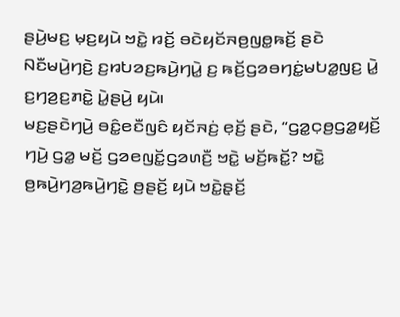ꤔꤣꤧ꤬ꤗꤢ꤬ ꤗ꤫ꤢ꤬ꤟꤣꤧ ꤠꤢꤧ꤭ ꤙꤢꤩ꤬ ꤋꤢꤧꤟꤢꤩꤏꤥ꤬ꤜꤥ꤭ꤒꤢꤩ꤬ ꤔꤢꤧ ꤡꤢꤪꤗꤣꤧ꤬ꤚꤢꤧ꤬ ꤢ꤬ꤙꤝꤤꤢ꤬ꤒꤣꤧ꤬ꤚꤣꤧ꤭ ꤢ꤬ ꤒꤢꤩ꤬ꤞꤤꤋꤚꤢꤦ꤭ꤗꤝꤤ꤭ꤜꤢ꤬ ꤣꤧ꤭ ꤢ꤬ꤚꤤ꤬ꤢ꤬ꤊꤢꤧ꤭ ꤣꤧ꤭ꤔꤣꤧ꤬ ꤟꤣꤧ꤯
ꤗꤢ꤬ꤔꤢꤧꤚꤣꤧ꤬ ꤋꤢꤨ꤭ꤕꤢꤪꤜꤢꤨ ꤟꤢꤩꤏꤢꤦ꤬ ꤕ꤫ꤢꤩ꤬ ꤔꤢꤧ, “ꤞꤤ꤭ꤍ꤫ꤥ꤬ꤞꤤ꤭ꤟꤢꤩ꤬ ꤚꤣꤧ꤬ ꤞꤤ꤭ ꤗꤢꤩ꤬ ꤞꤤꤕꤜꤢꤩ꤭ꤞꤤꤛꤢꤪ꤬ ꤠꤢꤧ꤭ ꤗꤢꤩ꤬ꤒꤢꤩ꤭? ꤠꤢꤧ꤭ ꤥ꤬ꤒꤣꤧ꤬ꤚꤤ꤬ꤒꤣꤧ꤬ꤚꤢꤧ꤭ ꤥ꤬ꤔꤢꤩ꤬ ꤟꤣꤧ ꤠꤢꤧ꤭ꤔ꤫ꤢꤩ꤬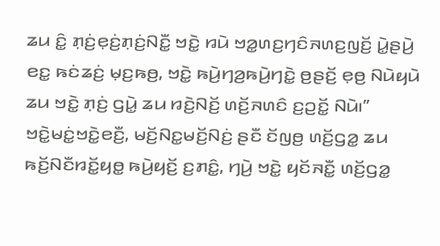ꤘꤣ ꤢꤨ꤭ ꤊ꤫ꤢꤦ꤬ꤕ꤫ꤢꤦ꤬ꤊ꤫ꤢꤦ꤬ꤡꤢꤪ꤭ ꤠꤢꤧ꤭ ꤙꤣꤧ ꤠꤤ꤭ꤛꤢ꤬ꤚꤢꤨꤏꤛꤢ꤬ꤜꤢꤩ꤬ ꤣꤧ꤭ꤔꤣꤧ꤬ ꤕꤢ꤭ ꤒꤢꤦꤘꤢꤦ꤬ ꤗ꤫ꤢ꤬ꤒꤥ꤬, ꤠꤢꤧ꤭ ꤒꤣꤧ꤬ꤚꤤ꤬ꤒꤣꤧ꤬ꤚꤢꤧ꤭ ꤥ꤬ꤔꤢꤩ꤬ ꤕ꤫ꤥ꤬ ꤡꤣꤧꤟꤣꤧ ꤘꤣ ꤠꤢꤧ꤭ ꤊ꤫ꤢꤦ꤬ ꤞꤣꤧ꤭ ꤘꤣ ꤙꤢꤧ꤬ꤡꤢꤩ꤬ ꤛꤢꤩ꤬ꤏꤛꤢꤨ ꤢ꤬ꤑꤢꤩ꤭ ꤡꤣꤧ꤯”
ꤠꤢꤧ꤭ꤗꤢꤦ꤭ꤠꤢꤧ꤭ꤕꤢꤪ꤬, ꤗꤢꤩ꤬ꤡꤢ꤭ꤗꤢꤩ꤬ꤡꤢꤦ꤬ ꤔꤢꤪ ꤢꤩꤜꤥ꤬ ꤛꤢꤩ꤬ꤞꤤ꤭ ꤘꤣ ꤒꤢꤩ꤬ꤡꤢꤪꤙꤢꤩ꤭ꤟꤥ꤭ ꤒꤣꤧ꤬ꤟꤢꤩ꤬ ꤢ꤬ꤊꤢꤨ꤭, ꤚꤣꤧ꤬ ꤠꤢꤧ꤭ ꤟꤢꤩꤏꤢꤪ꤭ ꤛꤢꤩ꤬ꤞꤤ꤭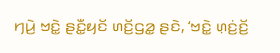ꤚꤣꤧ꤬ ꤠꤢꤧ꤭ ꤔꤢꤪ꤭ꤟꤢꤩ ꤛꤢꤩ꤬ꤞꤤ꤭ ꤔꤢꤧ, ‘ꤠꤢꤧ꤭ ꤛ꤫ꤢꤦ꤬ꤢꤩ꤬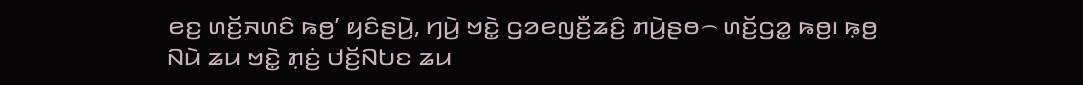ꤕꤢ꤬ ꤛꤢꤩ꤬ꤏꤛꤢꤨ ꤒꤥ꤬’ ꤟꤢꤨꤔꤣꤧ꤬, ꤚꤣꤧ꤬ ꤠꤢꤧ꤭ ꤞꤤꤕꤜꤢꤪ꤬ꤘꤢꤨ꤬ ꤊꤣꤧ꤬ꤔꤥ꤮ ꤛꤢꤩ꤬ꤞꤤ꤭ ꤒꤥ꤬꤯ ꤒ꤫ꤥ꤬ ꤡꤣꤧ ꤘꤣ ꤠꤢꤧ꤭ ꤊ꤫ꤢꤦ꤬ ꤓꤢꤩ꤬ꤡꤝꤢ ꤘꤣ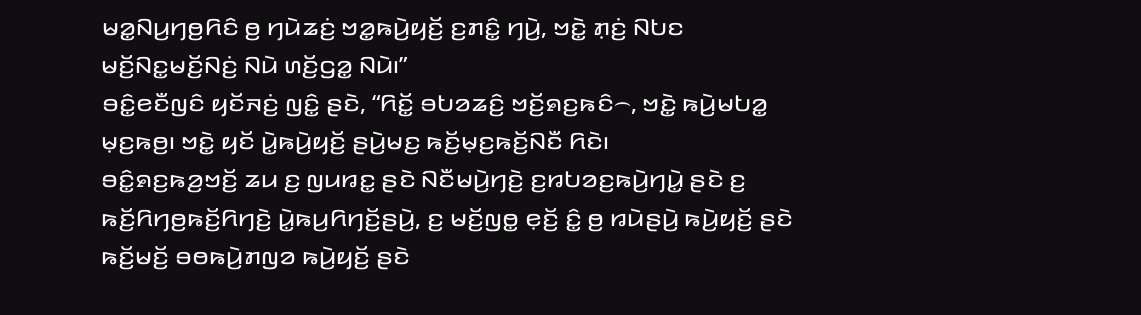ꤗꤤ꤭ꤡꤣ꤬ꤚꤥ꤬ꤖꤢꤨ ꤥ꤬ ꤚꤣꤧꤘꤢꤦ꤬ ꤠꤤ꤭ꤒꤣꤧ꤬ꤟꤢꤩ꤬ ꤢ꤬ꤊꤢꤨ꤭ ꤚꤣꤧ꤬, ꤠꤢꤧ꤭ ꤊ꤫ꤢꤦ꤬ ꤡꤝꤢ ꤗꤢꤩ꤬ꤡꤢ꤭ꤗꤢꤩ꤬ꤡꤢꤦ꤬ ꤡꤣꤧ ꤛꤢꤩ꤬ꤞꤤ꤭ ꤡꤣꤧ꤯”
ꤋꤢꤨ꤭ꤕꤢꤪꤜꤢꤨ ꤟꤢꤩꤏꤢꤦ꤬ ꤜꤢꤨ꤭ ꤔꤢꤧ, “ꤖꤢꤩ꤭ ꤋꤝꤤꤘꤢꤨ꤬ ꤠꤢꤩ꤬ꤎꤢ꤬ꤒꤢꤨ꤮, ꤠꤢꤧ꤭ ꤒꤣꤧ꤬ꤗꤝꤤ꤭ ꤗ꤫ꤢ꤬ꤒꤥ꤬꤯ ꤠꤢꤧ꤭ ꤟꤢꤩ ꤣꤧ꤭ꤒꤣꤧ꤬ꤟꤢꤩ꤬ ꤔꤣꤧ꤬ꤗꤢ꤬ ꤒꤢꤩ꤬ꤗ꤫ꤢ꤬ꤒꤢꤩ꤬ꤡꤢꤪ ꤖꤢꤧ꤯
ꤋꤢꤨ꤭ꤎꤢ꤬ꤒꤤ꤬ꤠꤢꤩ꤬ ꤘꤣ ꤢ꤬ ꤜꤣꤙꤢ꤭ ꤔꤢꤧ ꤡꤢꤪꤗꤣꤧ꤬ꤚꤢꤧ꤬ ꤢ꤬ꤙꤝꤤꤢ꤬ꤒꤣꤧ꤬ꤚꤣꤧ꤭ ꤔꤢꤧ ꤢ꤬ ꤒꤢꤩ꤬ꤖꤚꤥ꤬ꤒꤢꤩ꤬ꤖꤚꤢꤧ꤬ ꤣꤧ꤭ꤒꤣ꤬ꤖꤚꤢꤩ꤬ꤔꤣꤧ꤬, ꤢ꤬ ꤗꤢꤩ꤬ꤜꤥ꤭ ꤕ꤫ꤢꤩ꤬ ꤢꤨ꤭ ꤥ꤬ ꤙꤣꤧꤔꤣꤧ꤬ ꤒꤣꤧ꤬ꤟꤢꤩ꤬ ꤔꤢꤧ ꤒꤢꤩ꤬ꤗꤢꤩ꤬ ꤋꤥꤒꤣꤧ꤬ꤊꤜꤤ ꤒꤣꤧ꤬ꤟꤢꤩ꤬ ꤔꤢꤧ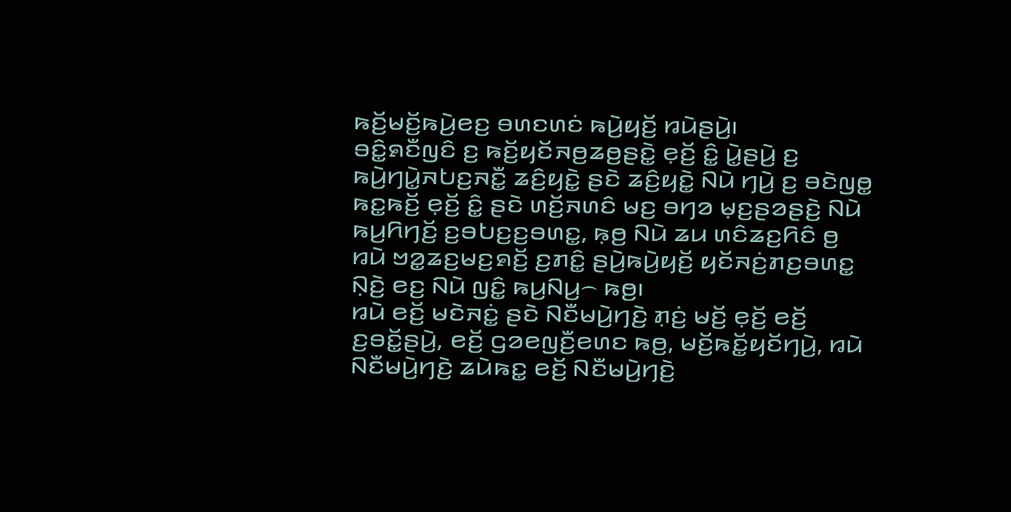ꤒꤢꤩ꤬ꤗꤢꤩ꤬ꤒꤣꤧ꤬ꤕꤢ꤬ ꤋꤛꤢꤛꤢꤦ ꤒꤣꤧ꤬ꤟꤢꤩ꤬ ꤙꤣꤧꤔꤣꤧ꤬꤯
ꤋꤢꤨ꤭ꤎꤢꤪꤜꤢꤨ ꤢ꤬ ꤒꤢꤩ꤬ꤟꤢꤩꤏꤥ꤬ꤘꤥ꤬ꤔꤢꤧ꤭ ꤕ꤫ꤢꤩ꤬ ꤢꤨ꤭ ꤣꤧ꤭ꤔꤣꤧ꤬ ꤢ꤬ ꤒꤣꤧ꤬ꤚꤣꤧ꤭ꤏꤝꤢ꤬ꤏꤢꤪ꤭ ꤘꤢꤨ꤬ꤟꤢꤧ꤭ ꤔꤢꤧ ꤘꤢꤨ꤬ꤟꤢꤧ꤭ ꤡꤣꤧ ꤚꤣꤧ꤬ ꤢ꤬ ꤋꤢꤧꤜꤥ꤭ ꤒꤢ꤭ꤒꤢꤩ꤬ ꤕ꤫ꤢꤩ꤬ ꤢꤨ꤭ ꤔꤢꤧ ꤛꤢꤩ꤬ꤏꤛꤢꤨ ꤗꤢ꤬ ꤋꤚꤤ ꤗ꤫ꤢ꤬ꤔꤤꤔꤢꤧ꤬ ꤡꤣꤧ ꤒꤣ꤬ꤖꤚꤢꤩ꤬ ꤢ꤬ꤋꤝꤢ꤬ꤢ꤬ꤋꤛꤢ꤭, ꤒ꤫ꤥ꤬ ꤡꤣꤧ ꤘꤣ ꤛꤢꤨꤘꤢ꤬ꤖꤢꤨ ꤥ꤬ ꤙꤣꤧ ꤠꤤ꤭ꤘꤢ꤬ꤗꤢ꤬ꤎꤢꤩ꤬ ꤢ꤬ꤊꤢꤨ꤭ ꤔꤣꤧ꤬ꤒꤣꤧ꤬ꤟꤢꤩ꤬ ꤟꤢꤩꤏꤢꤦ꤬ꤊꤢ꤬ꤋꤛꤢ꤭ ꤡ꤫ꤢꤧ꤬ ꤕꤢ꤬ ꤡꤣꤧ ꤜꤢꤨ꤭ ꤒꤣ꤬ꤡꤣ꤬꤮ ꤒꤥ꤬꤯
ꤙꤣꤧ ꤕꤢꤩ꤬ ꤗꤢꤧꤏꤢꤦ꤭ ꤔꤢꤧ ꤡꤢꤪꤗꤣꤧ꤬ꤚꤢꤧ꤬ ꤊ꤫ꤢꤦ꤬ ꤗꤢꤩ꤬ ꤕ꤫ꤢꤩ꤬ ꤕꤢꤩ꤬ ꤢ꤬ꤋꤢꤩ꤭ꤔꤣꤧ꤬, ꤕꤢꤩ꤬ ꤞꤤꤕꤜꤢꤪ꤬ꤕꤛꤢ ꤒꤥ꤬, ꤗꤢꤩ꤬ꤒꤢꤩ꤭ꤟꤢꤩꤚꤣꤧ꤬, ꤙꤣꤧ ꤡꤢꤪꤗꤣꤧ꤬ꤚꤢꤧ꤬ ꤘꤣꤧꤒꤢ꤭ ꤕꤢꤩ꤬ ꤡꤢꤪꤗꤣꤧ꤬ꤚꤢꤧ꤬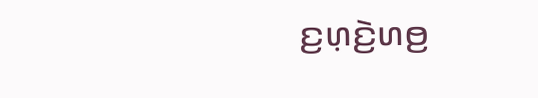ꤢ꤬ꤛ꤫ꤢꤧ꤬ꤛꤥ꤬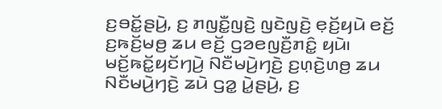ꤢ꤬ꤋꤢꤩ꤭ꤔꤣꤧ꤬, ꤢ꤬ ꤊꤜꤢꤪ꤭ꤜꤢꤧ꤬ ꤜꤢꤧꤜꤢꤧ꤬ ꤕ꤫ꤢꤩ꤬ꤟꤣꤧ ꤕꤢꤩ꤬ ꤢ꤬ꤒꤢꤩ꤬ꤗꤥ꤬ ꤘꤣ ꤕꤢꤩ꤬ ꤞꤤꤕꤜꤢꤪ꤬ꤊꤢꤨ꤭ ꤟꤣꤧ꤯
ꤗꤢꤩ꤬ꤒꤢꤩ꤭ꤟꤢꤩꤚꤣꤧ꤬ ꤡꤢꤪꤗꤣꤧ꤬ꤚꤢꤧ꤬ ꤢ꤬ꤛ꤫ꤢꤧ꤬ꤛꤥ꤬ ꤘꤣ ꤡꤢꤪꤗꤣꤧ꤬ꤚꤢꤧ꤬ ꤘꤣꤧ ꤞꤤ꤭ ꤣꤧ꤭ꤔꤣꤧ꤬, ꤢ꤬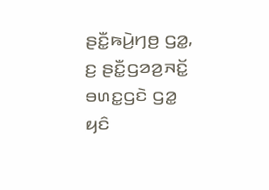ꤔꤢꤪ꤭ꤒꤣꤧ꤬ꤚꤥ꤬ ꤞꤤ꤭, ꤢ꤬ ꤔꤢꤪ꤭ꤞꤤꤤ꤬ꤏꤢꤩ꤭ ꤋꤛꤢ꤭ꤞꤢꤧ ꤞꤤ꤭ ꤟꤢꤨ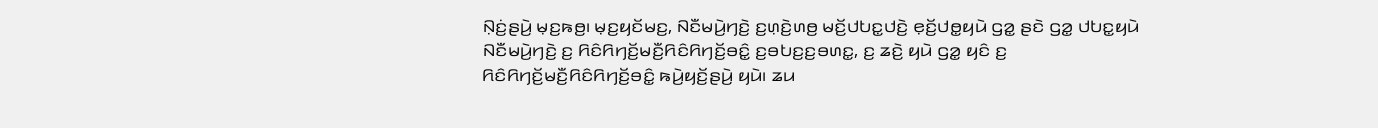ꤡ꤫ꤢꤦ꤬ꤔꤣꤧ꤬ ꤗ꤫ꤢ꤬ꤒꤥ꤬꤯ ꤗ꤫ꤢ꤬ꤟꤢꤩꤗꤢ꤬, ꤡꤢꤪꤗꤣꤧ꤬ꤚꤢꤧ꤬ ꤢ꤬ꤛ꤫ꤢꤧ꤬ꤛꤥ꤬ ꤗꤢꤩ꤬ꤓꤝꤢ꤭ꤓꤢꤧ꤬ ꤕ꤫ꤢꤩ꤬ꤓꤥ꤭ꤟꤣꤧ ꤞꤤ꤭ ꤔꤢꤧ ꤞꤤ꤭ ꤓꤝꤢ꤭ꤟꤣꤧ ꤡꤢꤪꤗꤣꤧ꤬ꤚꤢꤧ꤬ ꤢ꤬ ꤖꤢꤨꤖꤚꤢꤩ꤬ꤗꤢꤪ꤬ꤖꤢꤨꤖꤚꤢꤩ꤬ꤋꤢꤨ꤭ ꤢ꤬ꤋꤝꤢ꤬ꤢ꤬ꤋꤛꤢ꤭, ꤢ꤬ ꤘꤢꤧ꤬ ꤟꤣꤧ ꤞꤤ꤭ ꤟꤢꤨ ꤢ꤬ ꤖꤢꤨꤖꤚꤢꤩ꤬ꤗꤢꤪ꤬ꤖꤢꤨꤖꤚꤢꤩ꤬ꤋꤢꤨ꤭ ꤒꤣꤧ꤬ꤟꤢꤩ꤬ꤔꤣꤧ꤬ ꤟꤣꤧ꤯ ꤘꤣ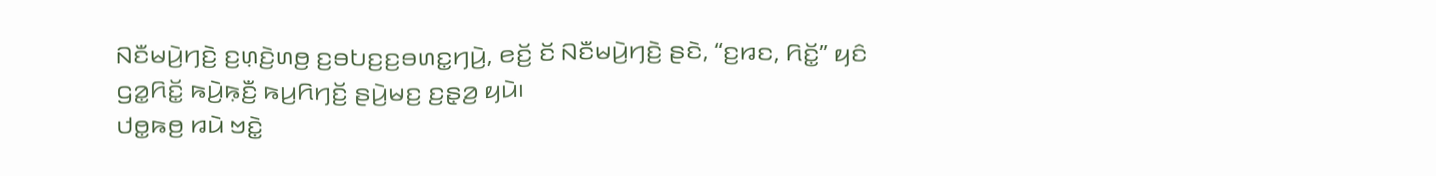ꤡꤢꤪꤗꤣꤧ꤬ꤚꤢꤧ꤬ ꤢ꤬ꤛ꤫ꤢꤧ꤬ꤛꤥ꤬ ꤢ꤬ꤋꤝꤢ꤬ꤢ꤬ꤋꤛꤢ꤭ꤚꤣꤧ꤬, ꤕꤢꤩ꤬ ꤢꤩ ꤡꤢꤪꤗꤣꤧ꤬ꤚꤢꤧ꤬ ꤔꤢꤧ, “ꤢ꤬ꤙꤢ, ꤖꤢꤩ꤭” ꤟꤢꤨ ꤞꤤ꤭ꤖꤢꤩ꤭ ꤒꤣꤧ꤬ꤒ꤫ꤢꤪ꤬ ꤒꤣ꤬ꤖꤚꤢꤩ꤬ ꤔꤣꤧ꤬ꤗꤢ꤬ ꤢ꤬ꤔ꤫ꤤ꤬ ꤟꤣꤧ꤯
ꤓꤥ꤭ꤒꤥ꤬ ꤙꤣꤧ ꤠꤢꤧ꤭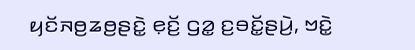ꤟꤢꤩꤏꤥ꤬ꤘꤥ꤬ꤔꤢꤧ꤭ ꤕ꤫ꤢꤩ꤬ ꤞꤤ꤭ ꤢ꤬ꤋꤢꤩ꤭ꤔꤣꤧ꤬, ꤠꤢꤧ꤭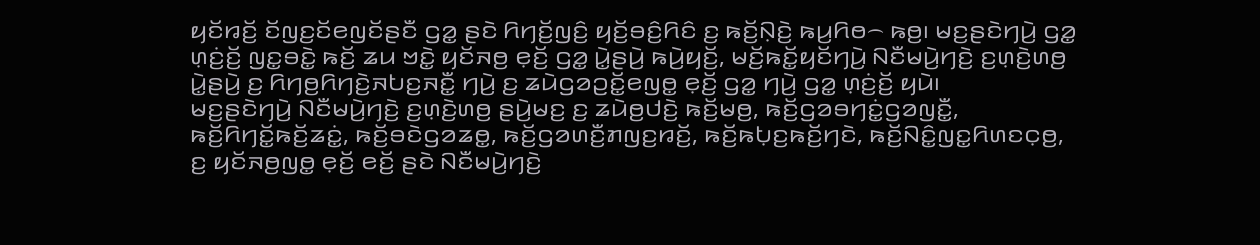ꤟꤢꤩꤙꤢꤩ꤬ ꤢꤩꤜꤢ꤬ꤢꤩꤕꤜꤢꤩꤔꤢꤪ ꤞꤤ꤭ ꤔꤢꤧ ꤖꤚꤢꤩ꤬ꤜꤢꤨ꤬ ꤟꤢꤩ꤬ꤋꤢꤨ꤬ꤖꤢꤨ ꤢ꤬ ꤒꤢꤩ꤬ꤡ꤫ꤢꤧ꤬ ꤒꤣ꤬ꤖꤥ꤮ ꤒꤥ꤬꤯ ꤗꤢ꤬ꤔꤢꤧꤚꤣꤧ꤬ ꤞꤤ꤭ ꤛ꤫ꤢꤦ꤬ꤢꤩ꤬ ꤜꤢ꤭ꤋꤢꤧ꤭ ꤒꤢꤩ꤬ ꤘꤣ ꤠꤢꤧ꤭ ꤟꤢꤩꤏꤥ꤬ ꤕ꤫ꤢꤩ꤬ ꤞꤤ꤭ ꤣꤧ꤭ꤔꤣꤧ꤬ ꤒꤣꤧ꤬ꤟꤢꤩ꤬, ꤗꤢꤩ꤬ꤒꤢꤩ꤭ꤟꤢꤩꤚꤣꤧ꤬ ꤡꤢꤪꤗꤣꤧ꤬ꤚꤢꤧ꤬ ꤢ꤬ꤛ꤫ꤢꤧ꤬ꤛꤥ꤬ ꤣꤧ꤭ꤔꤣꤧ꤬ ꤢ꤬ ꤖꤚꤥ꤬ꤖꤚꤢꤧ꤬ꤏꤝꤢ꤬ꤏꤢꤪ꤭ ꤚꤣꤧ꤬ ꤢ꤬ ꤘꤣꤧꤞꤤꤑꤢꤩ꤭ꤕꤜꤥ꤭ ꤕ꤫ꤢꤩ꤬ ꤞꤤ꤭ ꤚꤣꤧ꤬ ꤞꤤ꤭ ꤛ꤫ꤢꤦ꤬ꤢꤩ꤬ ꤟꤣꤧ꤯
ꤗꤢ꤬ꤔꤢꤧꤚꤣꤧ꤬ ꤡꤢꤪꤗꤣꤧ꤬ꤚꤢꤧ꤬ ꤢ꤬ꤛ꤫ꤢꤧ꤬ꤛꤥ꤬ ꤔꤣꤧ꤬ꤗꤢ꤬ ꤢ꤬ ꤘꤣꤧꤥ꤬ꤓꤢꤧ꤬ ꤒꤢꤩ꤬ꤗꤥ꤬, ꤒꤢꤩ꤬ꤞꤤꤋꤚꤢꤦ꤭ꤞꤤꤜꤢꤪ꤭, ꤒꤢꤩ꤬ꤖꤚꤢꤩ꤭ꤒꤢꤩ꤬ꤘꤢꤦ꤭, ꤒꤢꤩ꤬ꤋꤢꤧꤞꤤꤘꤥ꤭, ꤒꤢꤩ꤬ꤞꤤꤛꤢꤪ꤬ꤊꤜꤢ꤬ꤙꤢꤩ꤬, ꤒꤢꤩ꤬ꤒꤝ꤫ꤢ꤬ꤒꤢꤩ꤬ꤚꤢꤧ, ꤒꤢꤩ꤬ꤡꤢꤨ꤭ꤜꤢ꤭ꤖꤛꤢꤍ꤫ꤥ꤬,
ꤢ꤬ ꤟꤢꤩꤏꤥ꤬ꤜꤥ꤭ ꤕ꤫ꤢꤩ꤬ ꤕꤢꤩ꤬ ꤔꤢꤧ ꤡꤢꤪꤗꤣꤧ꤬ꤚꤢꤧ꤬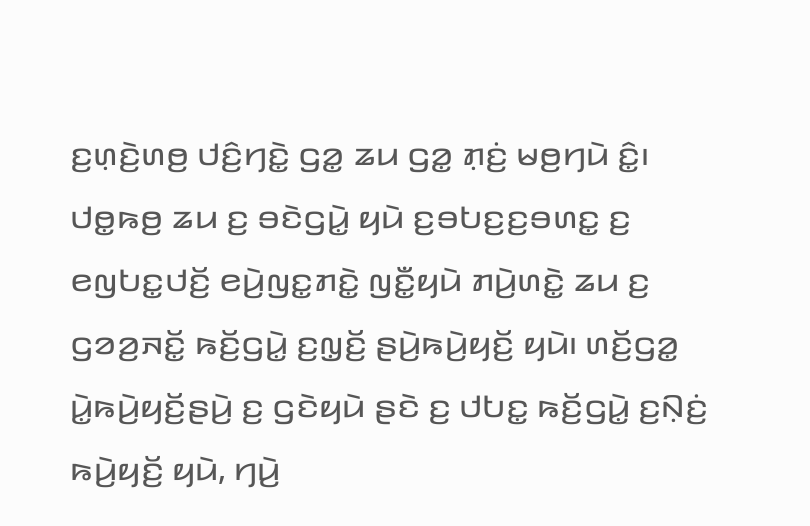ꤢ꤬ꤛ꤫ꤢꤧ꤬ꤛꤥ꤬ ꤓꤢꤨ꤬ꤚꤢꤧ꤭ ꤞꤤ꤭ ꤘꤣ ꤞꤤ꤭ ꤊ꤫ꤢꤦ꤬ ꤗꤥ꤬ꤚꤣꤧ ꤢꤨ꤭꤯
ꤓꤥ꤭ꤒꤥ꤬ ꤘꤣ ꤢ꤬ ꤋꤢꤧꤞꤣꤧ꤭ ꤟꤣꤧ ꤢ꤬ꤋꤝꤢ꤬ꤢ꤬ꤋꤛꤢ꤭ ꤢ꤬ ꤕꤜꤝꤢ꤭ꤓꤢꤩ꤬ ꤕꤣꤧ꤬ꤜꤢ꤭ꤊꤢꤧ꤭ ꤜꤢꤪ꤭ꤟꤣꤧ ꤊꤣꤧ꤬ꤛꤢꤧ꤭ ꤘꤣ ꤢ꤬ ꤞꤤꤤ꤬ꤏꤢꤩ꤭ ꤒꤢꤩ꤬ꤞꤣꤧ꤭ ꤢ꤬ꤜ꤫ꤢꤩ꤬ ꤔꤣꤧ꤬ꤒꤣꤧ꤬ꤟꤢꤩ꤬ ꤟꤣꤧ꤯ ꤛꤢꤩ꤬ꤞꤤ꤭ ꤣꤧ꤭ꤒꤣꤧ꤬ꤟꤢꤩ꤬ꤔꤣꤧ꤬ ꤢ꤬ ꤞꤢꤧꤟꤣꤧ ꤔꤢꤧ ꤢ꤬ ꤓꤝꤢ꤭ ꤒꤢꤩ꤬ꤞꤣꤧ꤭ ꤢ꤬ꤡ꤫ꤢꤦ꤬ ꤒꤣꤧ꤬ꤟꤢꤩ꤬ ꤟꤣꤧ, ꤚꤣꤧ꤬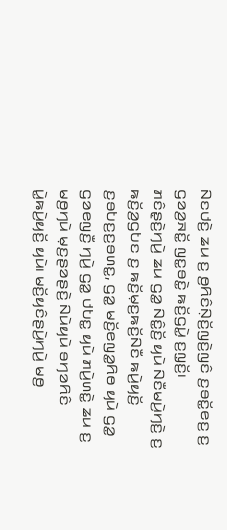ꤡꤢꤓꤢꤧ꤬ ꤘꤣ ꤢ꤬ ꤥ꤬ꤖꤢꤨꤡ꤫ꤢꤩ꤬ꤜꤢꤧ꤬ꤜꤢꤨ ꤢ꤬ꤋꤢꤩ꤭ꤕꤢ꤬ ꤢ꤬ ꤞꤤꤤ꤬ꤏꤢꤩ꤭ ꤜꤢ꤭ꤋꤢꤧ꤭ ꤒꤢꤩ꤬ꤞꤣꤧ꤭ ꤢ꤬ꤜ꤫ꤢꤩ꤬꤯
ꤊꤢꤨꤔ꤫ꤢꤧ꤬ꤚꤣꤧ꤬ ꤘꤣ ꤞꤤ꤭ ꤡꤢꤨ꤭ꤢꤩ꤬ ꤟꤣꤧ ꤡꤢꤪꤗꤣꤧ꤬ꤚꤢꤧ꤬ ꤢ꤬ ꤒꤢꤩ꤬ꤤ꤬ꤞꤝꤢ ꤢ꤬ ꤒꤢꤩ꤬ꤗ꤫ꤢ꤬ꤒꤢꤩ꤬ꤡꤢꤪ ꤒꤣꤧ꤬ꤟꤢꤩ꤬ ꤢ꤬ꤋꤝꤢ꤬ꤢ꤬ꤋꤛꤢ꤭, ꤞꤤ꤭ ꤗꤢꤩ꤬ꤕꤜꤤ꤭ꤖꤥ ꤟꤣꤧ ꤞꤤ꤭ ꤞꤤꤕꤜꤢꤪ꤬ ꤚꤣꤧ꤬ ꤞꤤ꤭ ꤓꤝꤢ꤭ ꤟꤣꤧ ꤊꤣꤧ꤬ꤛꤢꤧ꤭ ꤘꤣ ꤢ꤬ ꤗꤥ꤬ꤚꤣꤧ ꤗ꤫ꤢ꤬ꤔꤤꤔꤢꤧ꤬ ꤡꤣꤧꤟꤣꤧ ꤋꤚꤤꤖꤢꤨ ꤣꤧ꤭ꤒꤣꤧ꤬ꤟꤢꤩ꤬ ꤟꤣꤧ꤯ ꤗꤢꤩ꤬ꤟꤢꤨꤔꤣꤧ꤬ꤚꤣꤧ꤬ ꤗꤥ꤬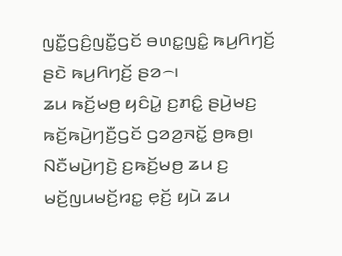ꤜꤢꤪ꤭ꤞꤢꤨ꤬ꤜꤢꤪ꤭ꤞꤢꤩ ꤋꤛꤢ꤭ꤜꤢꤨ꤭ ꤒꤣ꤬ꤖꤚꤢꤩ꤬ ꤔꤢꤧ ꤒꤣ꤬ꤖꤚꤢꤩ꤬ ꤔꤤ꤮꤯
ꤘꤣ ꤒꤢꤩ꤬ꤗꤥ꤬ ꤟꤢꤨꤣꤧ꤭ ꤢ꤬ꤊꤢꤨ꤭ ꤔꤣꤧ꤬ꤗꤢ꤬ ꤒꤢꤩ꤬ꤒꤣꤧ꤬ꤚꤢꤪ꤬ꤞꤢꤩ ꤞꤤꤤ꤬ꤏꤢꤩ꤭ ꤥ꤬ꤒꤥ꤬꤯ ꤡꤢꤪꤗꤣꤧ꤬ꤚꤢꤧ꤬ ꤢ꤬ꤒꤢꤩ꤬ꤗꤥ꤬ ꤘꤣ ꤢ꤬ ꤗꤢꤩ꤬ꤜꤣꤗꤢꤩ꤬ꤙꤢ꤭ ꤕ꤫ꤢꤩ꤬ ꤟꤣꤧ ꤘꤣ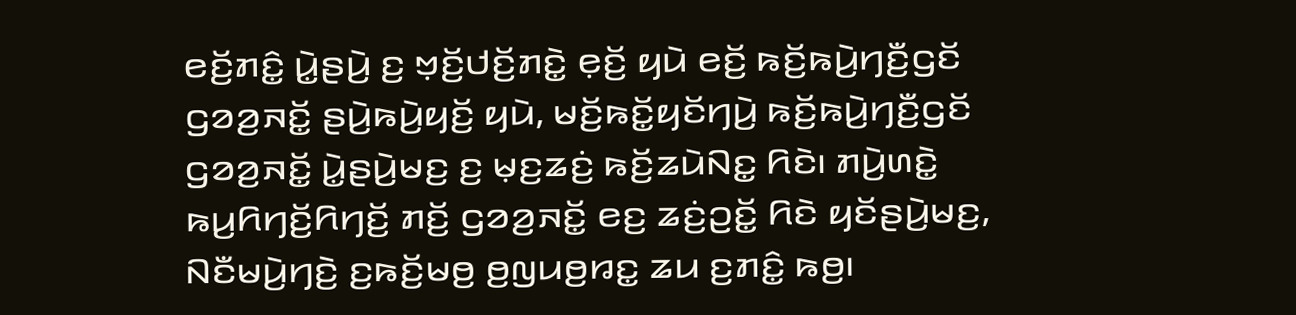ꤕꤢꤩ꤬ꤊꤢꤨ꤭ ꤣꤧ꤭ꤔꤣꤧ꤬ ꤢ꤬ ꤠ꤫ꤢꤩ꤬ꤓꤢꤩ꤬ꤊꤢꤧ꤭ ꤕ꤫ꤢꤩ꤬ ꤟꤣꤧ ꤕꤢꤩ꤬ ꤒꤢꤩ꤬ꤒꤣꤧ꤬ꤚꤢꤪ꤬ꤞꤢꤩ ꤞꤤꤤ꤬ꤏꤢꤩ꤭ ꤔꤣꤧ꤬ꤒꤣꤧ꤬ꤟꤢꤩ꤬ ꤟꤣꤧ, ꤗꤢꤩ꤬ꤒꤢꤩ꤭ꤟꤢꤩꤚꤣꤧ꤬ ꤒꤢꤩ꤬ꤒꤣꤧ꤬ꤚꤢꤪ꤬ꤞꤢꤩ ꤞꤤꤤ꤬ꤏꤢꤩ꤭ ꤣꤧ꤭ꤔꤣꤧ꤬ꤗꤢ꤬ ꤢ꤬ ꤗ꤫ꤢ꤬ꤘꤢꤦ꤬ ꤒꤢꤩ꤬ꤘꤣꤧꤡꤢ꤭ ꤖꤢꤧ꤯ ꤊꤣꤧ꤬ꤛꤢꤧ꤭ ꤒꤣ꤬ꤖꤚꤢꤩ꤬ꤖꤚꤢꤩ꤬ ꤊꤢꤩ꤬ ꤞꤤꤤ꤬ꤏꤢꤩ꤭ ꤕꤢ꤬ ꤘꤢꤦ꤬ꤑꤢꤩ꤭ ꤖꤢꤧ ꤟꤢꤩꤔꤣꤧ꤬ꤗꤢ꤬, ꤡꤢꤪꤗꤣꤧ꤬ꤚꤢꤧ꤬ ꤢ꤬ꤒꤢꤩ꤬ꤗꤥ꤬ ꤥ꤬ꤜꤣꤥ꤬ꤙꤢ꤭ ꤘꤣ ꤢ꤬ꤊꤢꤨ꤭ ꤒꤥ꤬꤯